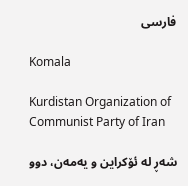فارسی

Komala

Kurdistan Organization of Communist Party of Iran

شەڕ لە ئۆکراین و یەمەن، دوو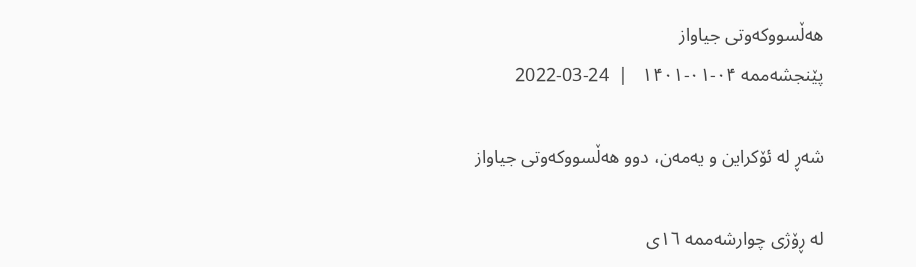هەڵسووکەوتی جیاواز
پێنجشەممە ۰۴-۰۱-۱۴۰۱   |  24-03-2022

شەڕ لە ئۆکراین و یەمەن، دوو هەڵسووکەوتی جیاواز

لە ڕۆژی چوارشەممە ١٦ی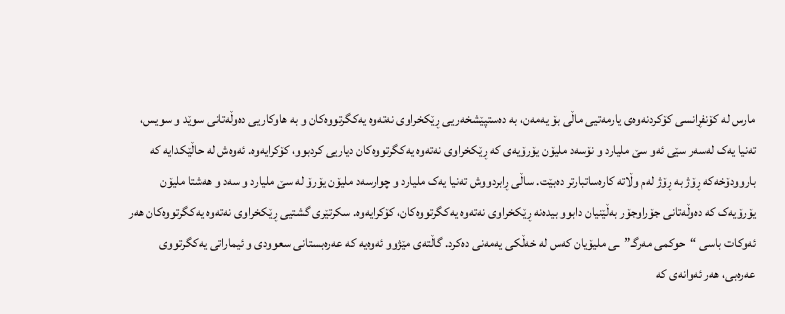مارس لە کۆنفڕانسی کۆکردنەوەی یارمەتیی ماڵی بۆ یەمەن، بە دەستپێشخەریی ڕێکخراوی نەتەوە یەکگرتووەکان و بە هاوکاریی دەوڵەتانی سوێد و سویس، تەنیا یەک لەسەر سێی ئەو سێ ملیارد و نۆسەد ملیۆن یۆرۆیەی کە ڕێکخراوی نەتەوە یەکگرتووەکان دیاریی کردبوو، کۆکرایەوە. ئەوەش لە حاڵێکدایە کە باروودۆخەکە ڕۆژ بە ڕۆژ لەم وڵاتە کارەساتبارتر دەبێت. ساڵی ڕابردووش تەنیا یەک ملیارد و چوارسەد ملیۆن یۆرۆ لە سێ ملیارد و سەد و هەشتا ملیۆن یۆرۆیەک کە دەوڵەتانی جۆراوجۆر بەڵێنیان دابوو بیدەنە ڕێکخراوی نەتەوە یەکگرتووەکان، کۆکرایەوە. سکرتێری گشتیی ڕێکخراوی نەتەوە یەکگرتووەکان هەر ئەوکات باسی “حوکمی مەرگـ”ـی ملیۆیان کەس لە خەڵکی یەمەنی دەکرد. گاڵتەی مێژوو ئەوەیە کە عەرەبستانی سعوودی و ئیماراتی یەکگرتووی عەرەبی، هەر ئەوانەی کە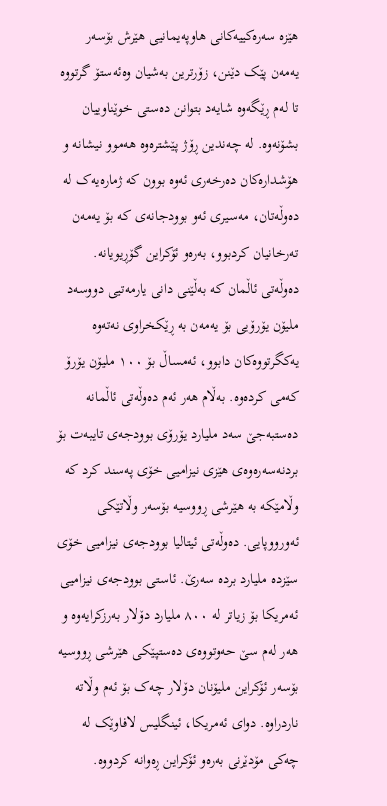هێزە سەرەکییەکانی هاوپەیمانیی هێرش بۆسەر یەمەن پێک دێنن، زۆرترین بەشیان وەئەستۆ گرتووە تا لەم ڕێگەوە شایەد بتوانن دەستی خوێناوییان بشۆنەوە. لە چەندین ڕۆژ پێشترەوە هەموو نیشانە و هۆشدارەکان دەرخەری ئەوە بوون کە ژمارەیەک لە دەوڵەتان، مەسیری ئەو بوودجانەی کە بۆ یەمەن تەرخانیان کردبوو، بەرەو ئۆکراین گۆڕیویانە. دەوڵەتی ئاڵمان کە بەڵێنی دانی یارمەتیی دووسەد ملیۆن یۆرۆیی بۆ یەمەن بە ڕێکخراوی نەتەوە یەکگرتووەکان دابوو، ئەمساڵ بۆ ١٠٠ ملیۆن یۆرۆ کەمی کردەوە. بەڵام هەر ئەم دەوڵەتی ئاڵمانە دەستبەجێ سەد ملیارد یۆرۆی بوودجەی تایبەت بۆ بردنەسەرەوەی هێزی نیزامیی خۆی پەسند کرد کە وڵامێکە بە هێرشی ڕووسیە بۆسەر وڵاتێکی ئەورووپایی. دەوڵەتی ئیتالیا بوودجەی نیزامیی خۆی سێزدە ملیارد بردە سەرێ. ئاستی بوودجەی نیزامیی ئەمریکا بۆ زیاتر لە ٨٠٠ ملیارد دۆلار بەرزکرایەوە و هەر لەم سێ حەوتووەی دەستپێکی هێرشی ڕووسیە بۆسەر ئۆکراین ملیۆنان دۆلار چەک بۆ ئەم وڵاتە ناردراوە. دوای ئەمریکا، ئینگلیس لافاوێک لە چەکی مۆدێرنی بەرەو ئۆکراین ڕەوانە کردووە.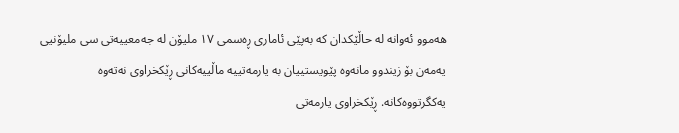هەموو ئەوانە لە حاڵێکدان کە بەپێی ئاماری ڕەسمی ١٧ ملیۆن لە جەمعییەتی سی ملیۆنیی یەمەن بۆ زیندوو مانەوە پێویستییان بە یارمەتییە ماڵییەکانی ڕێکخراوی نەتەوە یەکگرتووەکانە. ڕێکخراوی یارمەتی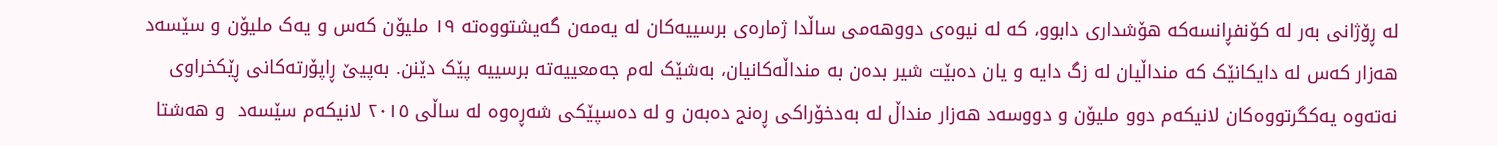لە ڕۆژانی بەر لە کۆنفڕانسەکە هۆشداری دابوو، کە لە نیوەی دووهەمی ساڵدا ژمارەی برسییەکان لە یەمەن گەیشتووەتە ١٩ ملیۆن کەس و یەک ملیۆن و سێسەد هەزار کەس لە دایکانێک کە منداڵیان لە زگ دایە و یان دەبێت شیر بدەن بە منداڵەکانیان، بەشێک لەم جەمعییەتە برسییە پێک دێنن. بەپیێ ڕاپۆرتەکانی ڕێکخراوی نەتەوە یەکگرتووەکان لانیکەم دوو ملیۆن و دووسەد هەزار منداڵ لە بەدخۆراکی ڕەنج دەبەن و لە دەسپێکی شەڕەوە لە ساڵی ٢٠١٥ لانیکەم سێسەد  و هەشتا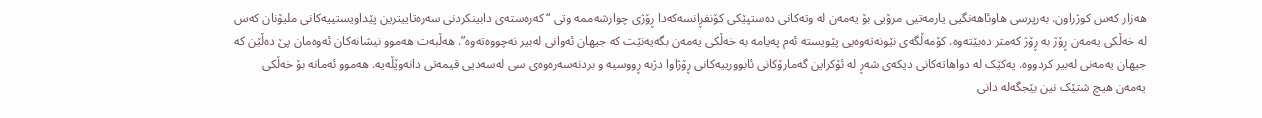هەزار کەس کوژراون. بەرپرسی هاوئاهەنگیی یارمەتیی مرۆیی بۆ یەمەن لە وتەکانی دەستپێکی کۆنفڕانسەکەدا ڕۆژی چوارشەممە وتی “کەرەستەی دابینکردنی سەرەتاییترین پێداویستییەکانی ملیۆنان کەس لە خەڵکی یەمەن ڕۆژ بە ڕۆژ کەمتر دەبێتەوە. کۆمەڵگەی نێونەتەوەیی پێویستە ئەم پەیامە بە خەڵکی یەمەن بگەیەنێت کە جیهان ئەوانی لەبیر نەچووەتەوە”. هەڵبەت هەموو نیشانەکان ئەوەمان پێ دەڵێن کە جیهان یەمەنی لەبیر کردووە. یەکێک لە دواهاتەکانی دیکەی شەڕ لە ئۆکراین گەمارۆکانی ئابوورییەکانی ڕۆژاوا دژبە ڕووسیە و بردنەسەرەوەی سی لەسەدیی قیمەتی دانەوێڵەیە. هەموو ئەمانە بۆ خەڵکی یەمەن هیچ شتێک نین بێجگەلە دانی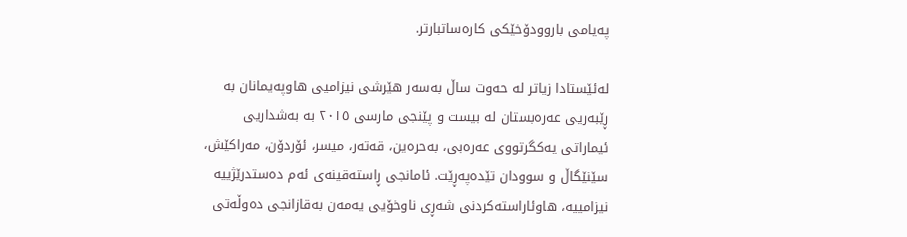پەیامی باروودۆخێکی کارەساتبارتر.

لەئێستادا زیاتر لە حەوت ساڵ بەسەر هێرشی نیزامیی هاوپەیمانان بە ڕێبەریی عەرەبستان لە بیست و پێنجی مارسی ٢٠١٥ بە بەشداریی ئیماراتی یەکگرتووی عەرەبی، بەحرەین، قەتەر، میسر، ئۆردۆن، مەراکێش، سێنێگاڵ و سوودان تێدەپەڕێت. ئامانجی ڕاستەقینەی ئەم دەستدرێژییە نیزامییە، هاوئاراستەکردنی شەڕی ناوخۆیی یەمەن بەقازانجی دەوڵەتی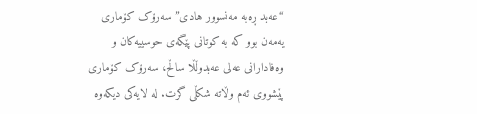“عەبد ڕەبە مەنسوور هادی” سەرۆک کۆماری یەمەن بوو کە بە کوتانی پێگەی حوسییەکان و وەفادارانی عەلی عەبدوڵڵا ساڵح، سەرۆک کۆماری پێشووی ئەم وڵاتە شکڵی گرت. لە لایەکی دیکەوە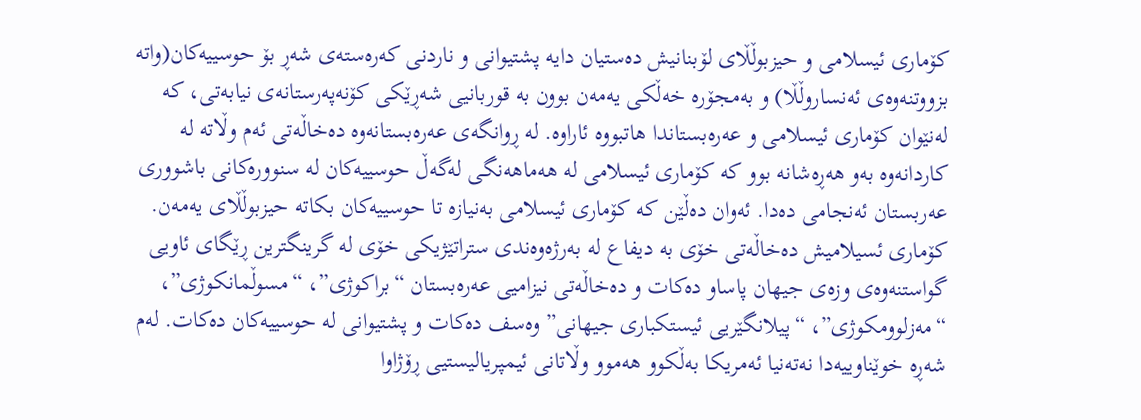کۆماری ئیسلامی و حیزبوڵڵای لۆبنانیش دەستیان دایە پشتیوانی و ناردنی کەرەستەی شەڕ بۆ حوسییەکان(واتە بزووتنەوەی ئەنساروڵڵا) و بەمجۆرە خەڵکی یەمەن بوون بە قوربانیی شەڕێکی کۆنەپەرستانەی نیابەتی، کە لەنێوان کۆماری ئیسلامی و عەرەبستاندا هاتبووە ئاراوە. لە ڕوانگەی عەرەبستانەوە دەخاڵەتی ئەم وڵاتە لە کاردانەوە بەو هەڕەشانە بوو کە کۆماری ئیسلامی لە هەماهەنگی لەگەڵ حوسییەکان لە سنوورەکانی باشووری عەربستان ئەنجامی دەدا. ئەوان دەڵێن کە کۆماری ئیسلامی بەنیازە تا حوسییەکان بکاتە حیزبوڵڵای یەمەن. کۆماری ئسیلامیش دەخاڵەتی خۆی بە دیفاع لە بەرژەوەندی ستراتێژیکی خۆی لە گرینگترین ڕێگای ئاویی گواستنەوەی وزەی جیهان پاساو دەکات و دەخاڵەتی نیزامیی عەرەبستان “براکوژی”، “مسوڵمانکوژی”، “مەزلوومکوژی”، “پیلانگێریی ئیستکباری جیهانی” وەسف دەکات و پشتیوانی لە حوسییەکان دەکات. لەم شەڕە خوێناوییەدا نەتەنیا ئەمریکا بەڵکوو هەموو وڵاتانی ئیمپریالیستیی ڕۆژاوا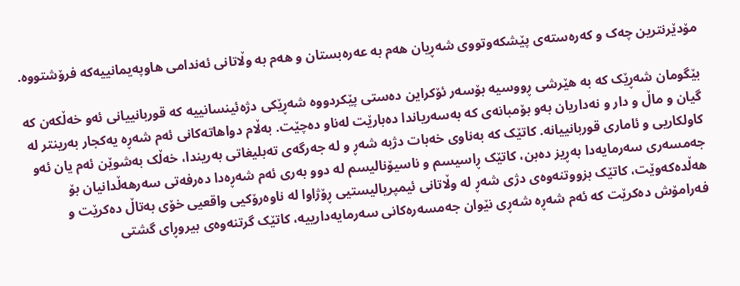مۆدێرنترین چەک و کەرەستەی پێشکەوتووی شەڕیان هەم بە عەرەبستان و هەم بە وڵاتانی ئەندامی هاوپەیمانییەکە فرۆشتووە.

بێگومان شەڕێک کە بە هێرشی ڕووسیە بۆسەر ئۆکراین دەستی پێکردووە شەڕێکی دژەئینسانییە کە قوربانییانی ئەو خەڵکەن کە گیان و ماڵ و دار و نەداریان بەو بۆمبانەی کە بەسەریاندا دەبارێت لەناو دەچێت. بەڵام دواهاتەکانی ئەم شەڕە یەکجار بەرینتر لە کاولکاریی و ئاماری قوربانییانە. کاتێک کە بەناوی خەبات دژبە شەڕ و لە جەرگەی تەبلیغاتی بەریندا، خەڵک بەشوێن ئەم یان ئەو جەمسەری سەرمایەدا بەڕیز دەبن، کاتێک ڕاسیسم و ناسیۆنالیسم لە دوو بەری ئەم شەڕەدا دەرفەتی سەرهەڵدانیان بۆ هەڵدەکەوێت، کاتێک بزووتنەوەی دژی شەڕ لە وڵاتانی ئیمپریالیستیی ڕۆژاوا لە ناوەرۆکیی واقعیی خۆی بەتاڵ دەکرێت و فەرامۆش دەکرێت کە ئەم شەڕە شەڕی نێوان جەمسەرەکانی سەرمایەدارییە، کاتێک گرتنەوەی بیروڕای گشتی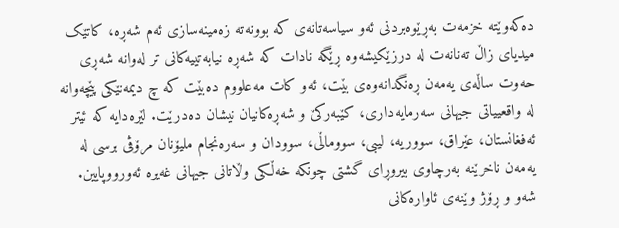دەکەوێتە خزمەت بەڕێوەبردنی ئەو سیاسەتانەی کە بوونەتە زەمینەسازی ئەم شەڕە، کاتێک میدیای زاڵ تەنانەت لە درزێکیشەوە ڕێگە نادات کە شەڕە نیابەتییەکانی تر لەوانە شەڕی حەوت ساڵەی یەمەن ڕەنگدانەوەی بێت، ئەو کات مەعلووم دەبێت کە چ دیمەنێکی پێچەوانە لە واقعییاتی جیهانی سەرمایەداری، کێبەرکێ و شەڕەکانیان نیشان دەدرێت. لێرەدایە کە ئیتر ئەفغانستان، عێراق، سووریە، لیبی، سووماڵی، سوودان و سەرەنجام ملیۆنان مرۆڤی برسی لە یەمەن ناخرێنە بەرچاوی بیروڕای گشتی چونکە خەڵکی وڵاتانی جیهانی غەیرە ئەورووپایین. شەو و ڕۆژ وێنەی ئاوارەکانی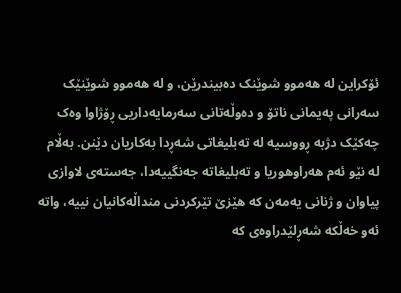ئۆکراین لە هەموو شوێنک دەبیندرێن، و لە هەموو شوێنێک سەرانی پەیمانی ناتۆ و دەوڵەتانی سەرمایەداریی ڕۆژاوا وەک چەکێک دژبە ڕووسیە لە تەبلیغاتی شەڕدا بەکاریان دێنن. بەڵام لە نێو ئەم هەراوهوریا و تەبلیغاتە جەنگییەدا، جەستەی لاوازی پیاوان و ژنانی یەمەن کە هێزێ تێرکردنی منداڵەکانیان نییە، واتە ئەو خەڵکە شەڕلێدراوەی کە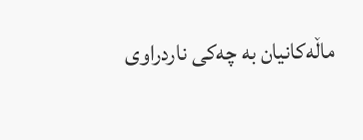ماڵەکانیان بە چەکی ناردراوی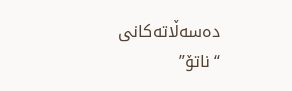دەسەڵاتەکانی “ناتۆ”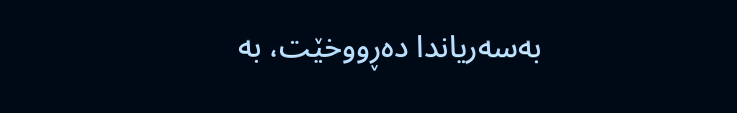بەسەریاندا دەڕووخێت، بە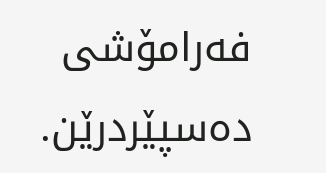فەرامۆشی دەسپێردرێن.